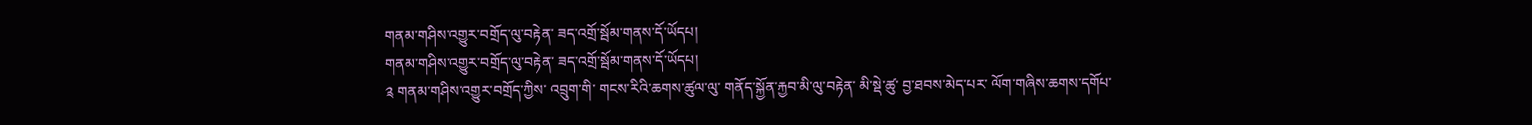གནམ་གཤིས་འགྱུར་བགྲོད་ལུ་བརྟེན་ ཟད་འགྲོ་སྦོམ་གནས་དོ་ཡོདཔ།
གནམ་གཤིས་འགྱུར་བགྲོད་ལུ་བརྟེན་ ཟད་འགྲོ་སྦོམ་གནས་དོ་ཡོདཔ།
༉ གནམ་གཤིས་འགྱུར་བགྲོད་ཀྱིས་ འབྲུག་གི་ གངས་རིའི་ཆགས་ཚུལ་ལུ་ གནོད་སྐྱོན་རྐྱབ་མི་ལུ་བརྟེན་ མི་སྡེ་ཚུ་ བྱ་ཐབས་མེད་པར་ ལོག་གཞིས་ཆགས་དགོཔ་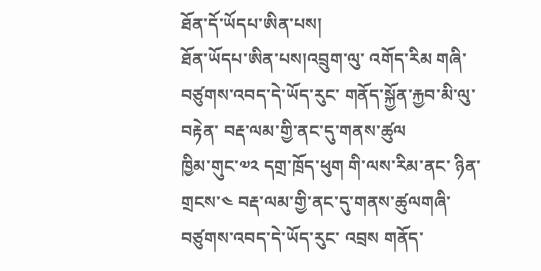ཐོན་དོ་ཡོདཔ་ཨིན་པས།
ཐོན་ཡོདཔ་ཨིན་པས།འབྲུག་ལུ་ འགོད་རིམ གཞི་བཙུགས་འབད་དེ་ཡོད་རུང་ གནོད་སྐྱོན་རྐྱབ་མི་ལུ་བརྟེན་ བརྡ་ལམ་གྱི་ནང་དུ་གནས་ཚུལ
ཁྱིམ་གུང་༧༢ དགྲ་ཁྲོད་ཕུག གི་ལས་རིམ་ནང་ ཉིན་གྲངས་༤ བརྡ་ལམ་གྱི་ནང་དུ་གནས་ཚུལགཞི་བཙུགས་འབད་དེ་ཡོད་རུང་ འབྲས གནོད་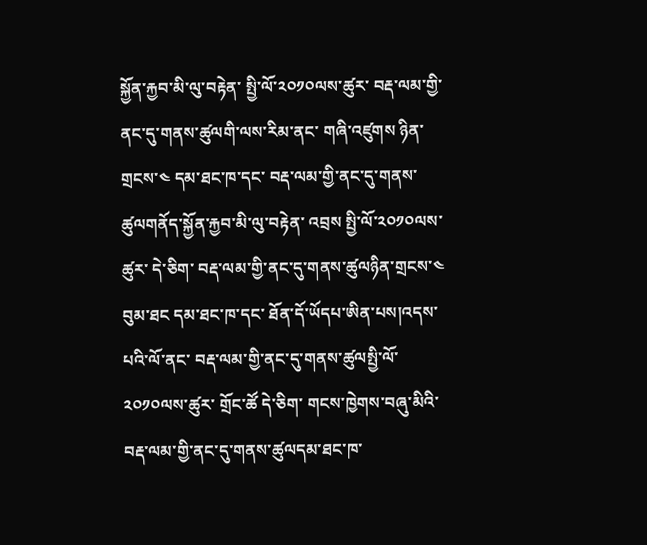སྐྱོན་རྐྱབ་མི་ལུ་བརྟེན་ སྤྱི་ལོ་༢༠༡༠ལས་ཚུར་ བརྡ་ལམ་གྱི་ནང་དུ་གནས་ཚུལགི་ལས་རིམ་ནང་ གཞི་འཛུགས ཉིན་གྲངས་༤ དམ་ཐང་ཁ་དང་ བརྡ་ལམ་གྱི་ནང་དུ་གནས་ཚུལགནོད་སྐྱོན་རྐྱབ་མི་ལུ་བརྟེན་ འབྲས སྤྱི་ལོ་༢༠༡༠ལས་ཚུར་ དེ་ཅིག་ བརྡ་ལམ་གྱི་ནང་དུ་གནས་ཚུལཉིན་གྲངས་༤ བུམ་ཐང དམ་ཐང་ཁ་དང་ ཐོན་དོ་ཡོདཔ་ཨིན་པས།འདས་པའི་ལོ་ནང་ བརྡ་ལམ་གྱི་ནང་དུ་གནས་ཚུལསྤྱི་ལོ་༢༠༡༠ལས་ཚུར་ གྲོང་ཚོ དེ་ཅིག་ གངས་ཁྱེགས་བཞུ་མིའི་ བརྡ་ལམ་གྱི་ནང་དུ་གནས་ཚུལདམ་ཐང་ཁ་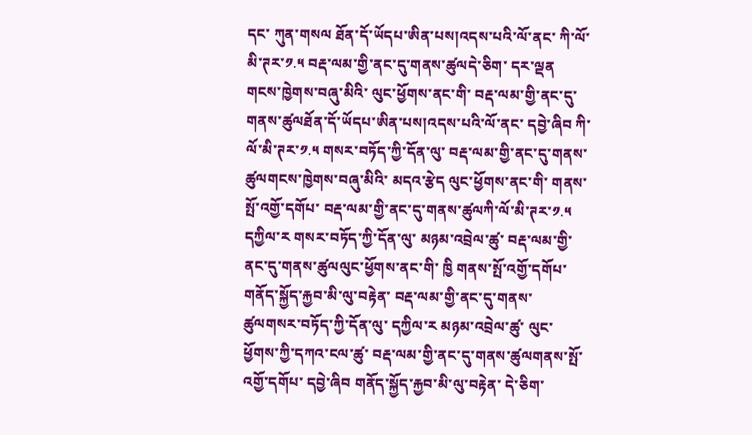དང་ ཀུན་གསལ ཐོན་དོ་ཡོདཔ་ཨིན་པས།འདས་པའི་ལོ་ནང་ ཀི་ལོ་མི་ཊར་༡.༥ བརྡ་ལམ་གྱི་ནང་དུ་གནས་ཚུལདེ་ཅིག་ དར་ལྡན གངས་ཁྱེགས་བཞུ་མིའི་ ལུང་ཕྱོགས་ནང་གི་ བརྡ་ལམ་གྱི་ནང་དུ་གནས་ཚུལཐོན་དོ་ཡོདཔ་ཨིན་པས།འདས་པའི་ལོ་ནང་ དབྱེ་ཞིབ ཀི་ལོ་མི་ཊར་༡.༥ གསར་བཏོད་ཀྱི་དོན་ལུ་ བརྡ་ལམ་གྱི་ནང་དུ་གནས་ཚུལགངས་ཁྱེགས་བཞུ་མིའི་ མདའ་རྩེད ལུང་ཕྱོགས་ནང་གི་ གནས་སྤོ་འགྱོ་དགོཔ་ བརྡ་ལམ་གྱི་ནང་དུ་གནས་ཚུལཀི་ལོ་མི་ཊར་༡.༥ དཀྱིལ་ར གསར་བཏོད་ཀྱི་དོན་ལུ་ མཉམ་འབྲེལ་ཚུ་ བརྡ་ལམ་གྱི་ནང་དུ་གནས་ཚུལལུང་ཕྱོགས་ནང་གི་ ཁྱི གནས་སྤོ་འགྱོ་དགོཔ་ གནོད་སྐྱོད་རྐྱབ་མི་ལུ་བརྟེན་ བརྡ་ལམ་གྱི་ནང་དུ་གནས་ཚུལགསར་བཏོད་ཀྱི་དོན་ལུ་ དཀྱིལ་ར མཉམ་འབྲེལ་ཚུ་ ལུང་ཕྱོགས་ཀྱི་དཀའ་ངལ་ཚུ་ བརྡ་ལམ་གྱི་ནང་དུ་གནས་ཚུལགནས་སྤོ་འགྱོ་དགོཔ་ དབྱེ་ཞིབ གནོད་སྐྱོད་རྐྱབ་མི་ལུ་བརྟེན་ དེ་ཅིག་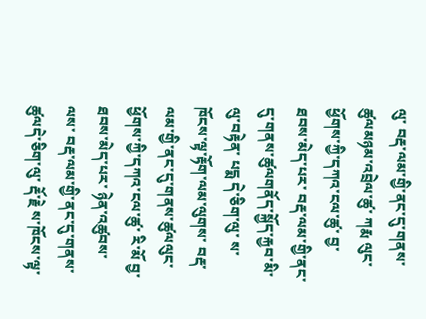ལུ་ བརྡ་ལམ་གྱི་ནང་དུ་གནས་ཚུལམཉམ་འབྲེལ་ཚུ་ ཀརྨ ལུང་ཕྱོགས་ཀྱི་དཀའ་ངལ་ཚུ་ བྱ་ཐབས་མེད་པར་ བརྡ་ལམ་གྱི་ནང་དུ་གནས་ཚུལགནོད་སྐྱོད་རྐྱབ་མི་ལུ་བརྟེན་ པདྨ དེ་ཅིག་ལུ་ ས་ཁོངས་ལྟ་རྟོག་ལམ་ལུགས་ བརྡ་ལམ་གྱི་ནང་དུ་གནས་ཚུལལུང་ཕྱོགས་ཀྱི་དཀའ་ངལ་ཚུ་ རི་མོ བྱ་ཐབས་མེད་པར་ ཉེན་འཚུབས་ལས་ བརྡ་ལམ་གྱི་ནང་དུ་གནས་ཚུལདེ་ཅིག་ལུ་ རྡོ་རྗེ ས་ཁོངས་ལྟ་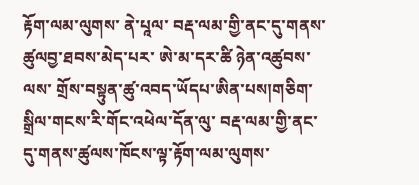རྟོག་ལམ་ལུགས་ ནེ་པཱལ་ བརྡ་ལམ་གྱི་ནང་དུ་གནས་ཚུལབྱ་ཐབས་མེད་པར་ ཨེ་མ་དར་ཚི ཉེན་འཚུབས་ལས་ གྲོས་བསྟུན་ཚུ་འབད་ཡོདཔ་ཨིན་པས།གཅིག་སྒྲིལ་གངས་རི་གོང་འཕེལ་དོན་ལུ་ བརྡ་ལམ་གྱི་ནང་དུ་གནས་ཚུལས་ཁོངས་ལྟ་རྟོག་ལམ་ལུགས་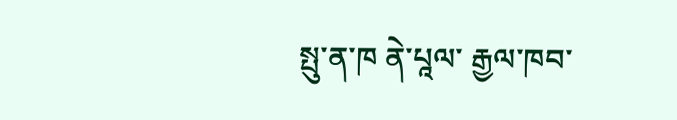སྤུ་ན་ཁ ནེ་པཱལ་ རྒྱལ་ཁབ་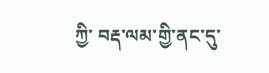ཀྱི་ བརྡ་ལམ་གྱི་ནང་དུ་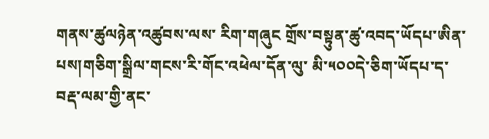གནས་ཚུལཉེན་འཚུབས་ལས་ རིག་གཞུང གྲོས་བསྟུན་ཚུ་འབད་ཡོདཔ་ཨིན་པས།གཅིག་སྒྲིལ་གངས་རི་གོང་འཕེལ་དོན་ལུ་ མི་༥༠༠དེ་ཅིག་ཡོདཔ་ད་ བརྡ་ལམ་གྱི་ནང་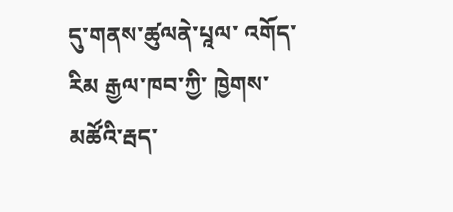དུ་གནས་ཚུལནེ་པཱལ་ འགོད་རིམ རྒྱལ་ཁབ་ཀྱི་ ཁྱེགས་མཚོའི་རྦད་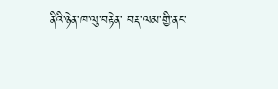ནིའི་ཉེན་ཁ་ལུ་བརྟེན་ བརྡ་ལམ་གྱི་ནང་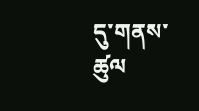དུ་གནས་ཚུལ